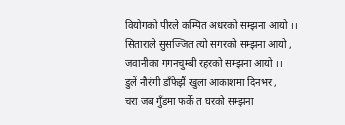वियोगको पीरले कम्पित अधरको सम्झना आयो ।।
सिताराले सुसज्जित त्यो सगरको सम्झना आयो ,
जवानीका गगनचुम्बी रहरको सम्झना आयो ।।
डुलें नौरंगी डाँफेझैं खुला आकाशमा दिनभर ,
चरा जब गुँडमा फर्के त घरको सम्झना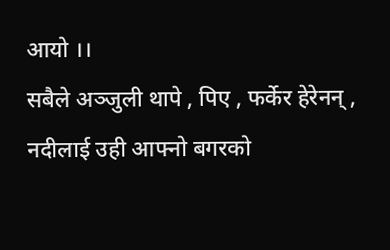आयो ।।
सबैले अञ्जुली थापे , पिए , फर्केर हेरेनन् ,
नदीलाई उही आफ्नो बगरको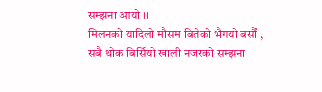सम्झना आयो ।।
मिलनको यादिलो मौसम बितेको भैगयो बर्सौं ,
सबै थोक बिर्सियो खाली नजरको सम्झना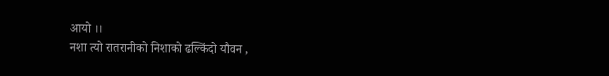आयो ।।
नशा त्यो रातरानीको निशाको ढल्किंदो यौवन ,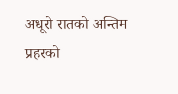अधूरो रातको अन्तिम प्रहरको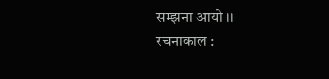सम्झना आयो ।।
रचनाकाल :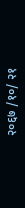२०६७ /१०/ २१